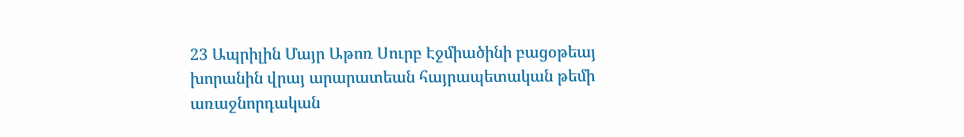23 Ապրիլին Մայր Աթոռ Սուրբ Էջմիածինի բացօթեայ խորանին վրայ արարատեան հայրապետական թեմի առաջնորդական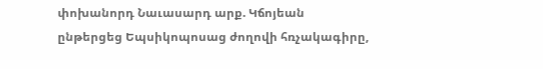փոխանորդ Նաւասարդ արք. Կճոյեան ընթերցեց Եպսիկոպոսաց ժողովի հռչակագիրը,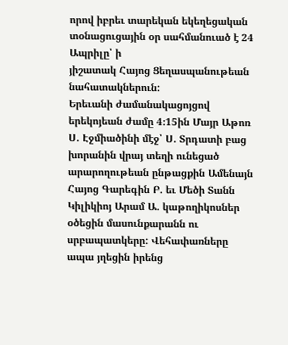որով իբրեւ տարեկան եկեղեցական տօնացուցային օր սահմանուած է 24 Ապրիլը՝ ի
յիշատակ Հայոց Ցեղասպանութեան նահատակներուն:
Երեւանի ժամանակացոյցով երեկոյեան ժամը 4։15ին Մայր Աթոռ Ս. Էջմիածինի մէջ՝ Ս. Տրդատի բաց խորանին վրայ տեղի ունեցած արարողութեան ընթացքին Ամենայն Հայոց Գարեգին Բ. եւ Մեծի Տանն Կիլիկիոյ Արամ Ա. կաթողիկոսներ օծեցին մասունքարանն ու սրբապատկերը: Վեհափառները ապա յղեցին իրենց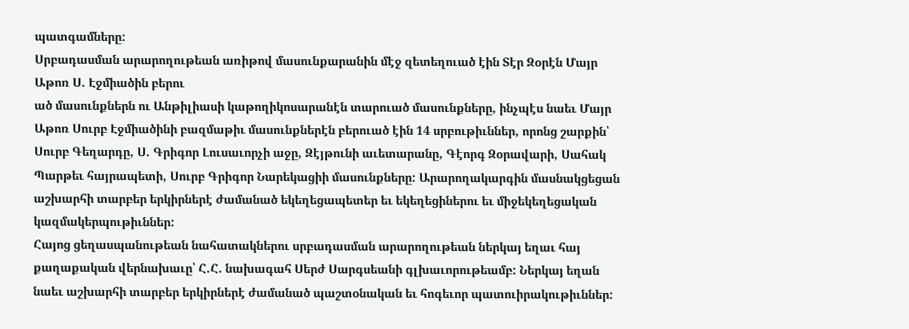պատգամները:
Սրբադասման արարողութեան առիթով մասունքարանին մէջ զետեղուած էին Տէր Զօրէն Մայր Աթոռ Ս. Էջմիածին բերու
ած մասունքներն ու Անթիլիասի կաթողիկոսարանէն տարուած մասունքները, ինչպէս նաեւ Մայր Աթոռ Սուրբ Էջմիածինի բազմաթիւ մասունքներէն բերուած էին 14 սրբութիւններ, որոնց շարքին՝ Սուրբ Գեղարդը, Ս. Գրիգոր Լուսաւորչի աջը, Զէյթունի աւետարանը, Գէորգ Զօրավարի, Սահակ Պարթեւ հայրապետի, Սուրբ Գրիգոր Նարեկացիի մասունքները: Արարողակարգին մասնակցեցան աշխարհի տարբեր երկիրներէ ժամանած եկեղեցապետեր եւ եկեղեցիներու եւ միջեկեղեցական կազմակերպութիւններ:
Հայոց ցեղասպանութեան նահատակներու սրբադասման արարողութեան ներկայ եղաւ հայ քաղաքական վերնախաւը՝ Հ.Հ. նախագահ Սերժ Սարգսեանի գլխաւորութեամբ: Ներկայ եղան նաեւ աշխարհի տարբեր երկիրներէ ժամանած պաշտօնական եւ հոգեւոր պատուիրակութիւններ: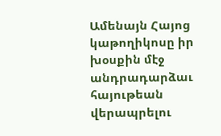Ամենայն Հայոց կաթողիկոսը իր խօսքին մէջ անդրադարձաւ հայութեան վերապրելու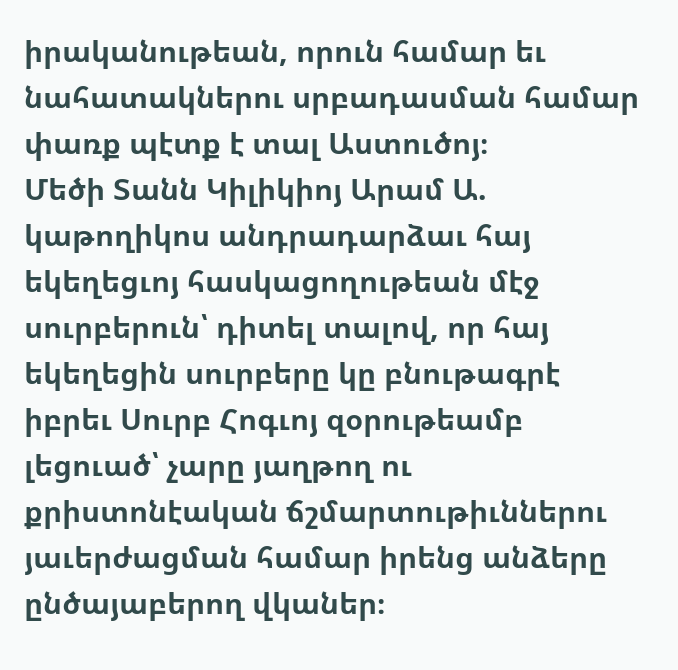իրականութեան, որուն համար եւ նահատակներու սրբադասման համար փառք պէտք է տալ Աստուծոյ։
Մեծի Տանն Կիլիկիոյ Արամ Ա. կաթողիկոս անդրադարձաւ հայ եկեղեցւոյ հասկացողութեան մէջ սուրբերուն՝ դիտել տալով, որ հայ եկեղեցին սուրբերը կը բնութագրէ իբրեւ Սուրբ Հոգւոյ զօրութեամբ լեցուած՝ չարը յաղթող ու քրիստոնէական ճշմարտութիւններու յաւերժացման համար իրենց անձերը ընծայաբերող վկաներ։